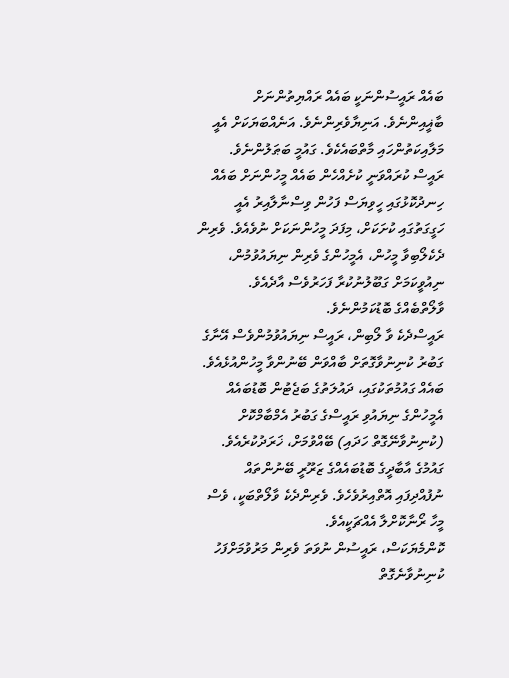ބައެއް ރައީސުންނަކީ ބައެއް ރައްޔިތުންނަށް ބާޣީއިންނެވެ. އަނިޔާވެރިންނެވެ. އަނެއްބަޔަކަށް އެއީ މަލާއިކަތުންހައި މާތްބައެކެވެ. ގައުމީ ބަޠަލުންނެވެ. ރައީސް ކުރައްވަނީ ކުށެއްހެން ބައެއް މީހުންނަށް ބައެއް ހިނދުކޮޅުގައި ހީވިޔަސް ފަހުން ވިސްނާލާއިރު އެއީ ހަގީގަތުގައި ކުށަކަށް، މިފަދަ މީހުންނަކަށް ނުވެއެވެ. ވެރިން ދެކެލޯބިވާ މީހުން، އެމީހުންގެ ވެރިން ނިޔައުވުމުން، ނިއުވީކަމަށް ގަބޫލުނުކުރާ ފަހަރުވެސް އާދެއެވެ. ވާލޯތްބެއްގެ ބޮޑުކަމުންނެވެ.
ރައީސްދެކެ ވާ ލޯބިން، ރައީސް ނިޔައުވުމުންވެސް އޭނާގެ ގަބުރު ކުނިނުވާގޮތަށް ބާއްވަން ބޭނުންވާ މީހުންއުޅެއެވެ. ބައެއް ގައުމުތަކުގައި، ދައުލަތުގެ ބަޖެޓުން ބޮޑުބައެއް އެމީހުންގެ ނިޔައުވި ރައީސްގެ ގަބުރު އެމްބާމްކޮށް (ކުނިނުވާނޭގޮތް ހަދައި) ބޭއްވުމަށް، ޚަރަދުކުރެއެވެ. ގައުމުގެ އާބާދީގެ ބޮޑުބައެއްގެ ޒަރޫރީ ބޭނުންތައް ނުފުއްދިފައި އޮތްއިރުވެހެވެ. ވެރިންދެކެ ވާލޯތްބަކީ، ވެސް މީހާ ރޯނާކޮށްލާ އެއްޗަކީއެވެ.
ކޮންމެޔަކަސް، ރައީސުން ނުވަތަ ވެރިން މަރުވުމަށްފަހު ކުނިނުވާނެގޮތް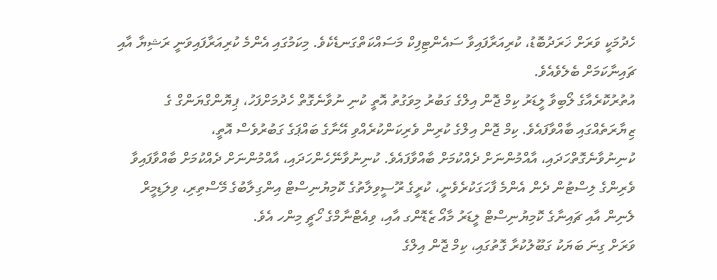ހެދުމަކީ ވަރަށް ޚަރަދުބޮޑު، ކުރިއަރާފައިވާ ސައެންޓިފިކް މަސައްކަތްގަނޑެކެވެ. މިކަމުގައި އެންމެ ކުރިއަރާފައިވަނީ ރަޝިޔާ އާއި ޗައިނާކަމަށް ބެލެވެއެވެ.
އުތުރުކޮރެއާގެ ލޯބިވާ ލީޑަރު ކިމް ޖޮން އިލްގެ ގަބުރު މިވަގުތު އޮތީ ކުނި ނުވާނެގޮތް ހެދުމަށްފަހު، ޕިޔޮންގްޔަންގް ގެ ޒިޔާރަތެއްގައި ބާއްވާފައެވެ. ކިމް ޖޮން އިލްގެ ކުރިން ވެރިކަންކުރެއްވި އޭނާގެ ބައްޕަގެ ގަބުރުވެސް އޮތީ، ކުނިނުވާނެގޮތްހަދައި، އާއްމުންނަށް ދެއްކުމަށް ބާއްވާފައެވެ. ކުނިނުވާނޭހެންހަދައި، އާއްމުންނަށް ދެއްކުމަށް ބާއްވާފައިވާ ވެރިންގެ ލިސްޓުން ދެން އެންމެ ފާހަގަކުރެވެނީ، ކުރީގެ ރޫސީވިލާތުގެ ކޮމިޔުނިސްޓް އިންގިލާބުގެ މޭސްތިރި، ވިލަޑިމީރް ލެނިން އާއި ޗައިނާގެ ކޮމިޔުނިސްޓް ލީޑަރު މާއޯ ޒެޑޮންގ އާއި، ވިއެޓްނާމްގެ ހޯޗީ މިންހ އެވެ.
ވަރަށް ގިނަ ބަޔަކު ގަބޫލުކުރާ ގޮތުގައި، ކިމް ޖޮން އިލްގެ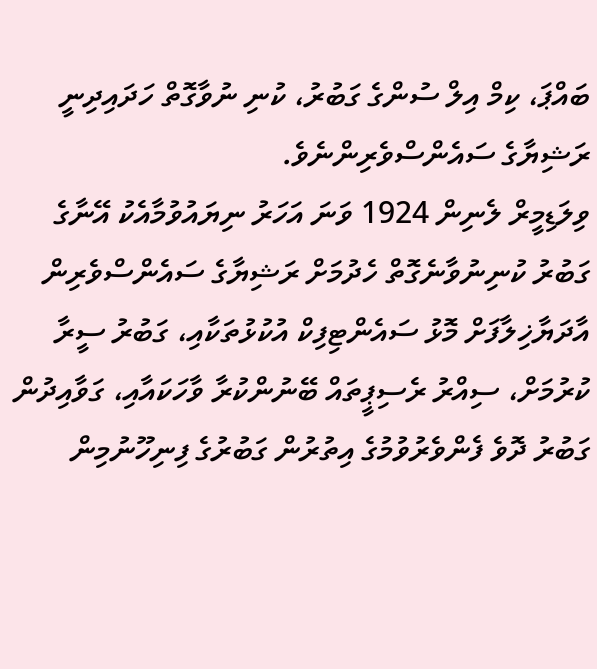ބައްޕަ، ކިމް އިލް ސުންގެ ގަބުރު، ކުނި ނުވާގޮތް ހަދައިދިނީ ރަޝިޔާގެ ސައެންސްވެރިންނެވެ.
ވިލަޑިމީރް ލެނިން 1924 ވަނަ އަހަރު ނިޔައުވުމާއެކު އޭނާގެ ގަބުރު ކުނިނުވާނެގޮތް ހެދުމަށް ރަޝިޔާގެ ސައެންސްވެރިން އާދަޔާޚިލާފަށް މޮޅު ސައެންޓިފިކް އުކުޅުތަކާއި، ގަބުރު ސީރާ ކުރުމަށް، ސިއްރު ރެސިޕީތައް ބޭނުންކުރާ ވާހަކައާއި، ގަވާއިދުން ގަބުރު ދޮވެ ފެންވެރުވުމުގެ އިތުރުން ގަބުރުގެ ފިނިހޫނުމިން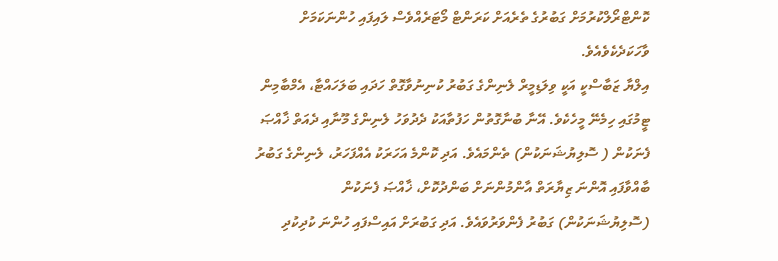ކޮންޓްރޯލްކުރުމަށް ގަބުރުގެ ތެރެއަށް ކަރަންޓް މޯޓަރެއްވެސް ލައިފައި ހުންނަކަމަށް ވާހަކަދެކެވެއެވެ.
އިލްޔާ ޒަބާސްކީ އަކީ ވިލަޑިމީރް ލެނިންގެ ގަބުރު ކުނިނުވާގޮތް ހަދައި ބަލަހައްޓާ، އެމްބާމިން ޓީމުގައި ހިމެނޭ މީހެކެވެ. އޭނާ ބުނާގޮތުން ހަފުތާއަކު ދެދުވަހު ލެނިންގެ މޫނާއި ދެއަތް ޚާއްޞަ ފެނަކުން ( ސޮލިޔުޝަނަކުން) ތެންމައެވެ. އަދި ކޮންމެ އަހަރަކު އެއްފަހަރު، ލެނިންގެ ގަބުރު ބާއްވާފައި އޮންނަ ޒިޔާރަތް އާންމުންނަށް ބަންދުކޮށް، ޚާއްޞަ ފެނަކުން (ސޮލިޔުޝަނަކުން) ގަބުރު ފެންވަރުވައެވެ. އަދި ގަބުރަށް އައިސްފައި ހުންނަ ކުދިކުދި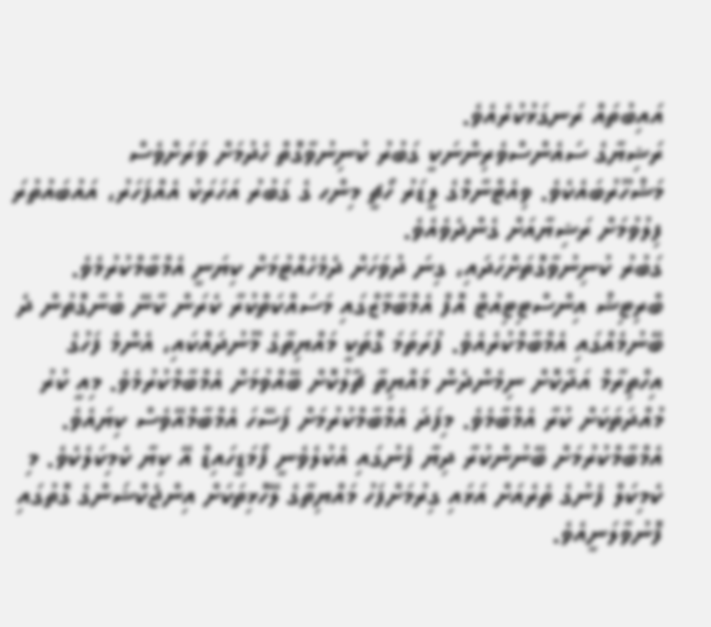އައިބުތައް ރަނގަޅުކުރެއެވެ.
ރަޝިޔާގެ ސައެންސްވެރިންނަކީ ގަބުރު ކުނިނުވާގޮތް ހެދުމަށް ވަރަށްވެސް މަޝްހޫރުބައެކެވެ. ވިއެޓްނާމްގެ ލީޑަރު ހޯޗީ މިންހ ގެ ގަބުރު އަހަރަކު އެއްފަހަރު، އައުބައުތުރަ ފިލުވުމަށް ރަޝިޔާއަށް ގެންދެވެއެވެ.
ގަބުރު ކުނިނުވާގޮތަށްހަދައި، ގިނަ ދުވަހަށް ދެމެހެއްޓުމަށް ކިޔަނީ އެމްބާމްކުރުމެވެ. ބްރިޓިޝް އިންސްޓިޓިއުޓް އޮފް އެމްބާމާޒްގައި މަސައްކަތްކުރާ ކެރަން ކާނޭ ބުނާގޮތުން ދެ ބޭނުމެއްގައި އެމްބާމްކުރެއެވެ. ފުރަތަމަ ގޮތަކީ މައްޔިތާގެ މޫނުދައްކައި، އެންމެ ފަހުގެ އިހްތިރާމް އަދާކޮށް ނިމެންދެން މައްޔިތާ ޗާލުކޮށް ބޭއްވުމަށް އެމްބާމްކުރުމެވެ. މިއީ ކުރު މުއްދަތަކަށް ކުރާ އެމްބާމެވެ. މިފަދަ އެމްބާމްކުރުމަށް ފަސޭހަ އެމްބާމްއޭވެސް ކިޔައެވެ.
އެމްބާމްކުރުމަށް ބޭނުންކުރާ ދިޔާ ފެނުގައި އެކުލެވެނީ ފޯމަޑީހައިޑް އޭ ކިޔާ ކެމިކަލެކެވެ. މި ކެމިކަލް ފެނުގެ ތެރެއަށް އަޅައި ގިރުމަށްފަހު މައްޔިތާގެ ލޭހޮޅިތަކަށް އިންޖެކްޝަންގެ ގޮތުގައި ފޮނުވާލަނީއެވެ.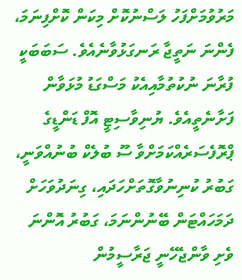މަރުވުމަށްފަހު ލަސްނުކޮށް މިކަން ކޮށްފިނަމަ، ފެންނަ ނަތީޖާ ރަނގަޅުވާނެއެވެ. ސަބަބަކީ ފުރާނަ ނުކުތުމާއިއެކު މަސްގަޑު މުޅަވާން ފަށާނެތީއެވެ. ޔުނިވާސިޓީ އޮފް ޑަންޑީގެ ޕްރޮފެސަރެއްކަމަށްވާ ސޫ ބުލެކް ބުނުއްވަނީ، ގަބުރު ކުނިނުވާގޮތަށްހަދައި، ގިނަދުވަހަށް ދަމަހައްޓަން ބޭނުންނަމަ، ގަބުރު އޮންނަ ވެށި ވާންޖެހޭނީ ޖަރާސީމުން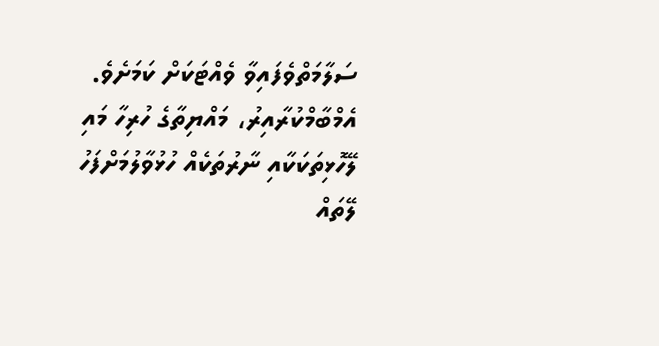ސަލާމަތްވެފައިވާ ވެއްޓަކަށް ކަމަށެވެ.
އެމްބާމްކުރާއިރު، މައްޔިތާގެ ހުރިހާ މައި ލޭހޮޅިތަކަކާއި ނާރުތަކެއް ހުޅުވާލުމަށްފަހު ލޭތައް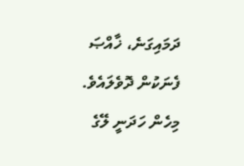ދަމައިގަނެ، ޚާއްޞަ ފެނަކުން ދޮވެލައެވެ. މިހެން ހަދަނީ ލޭގެ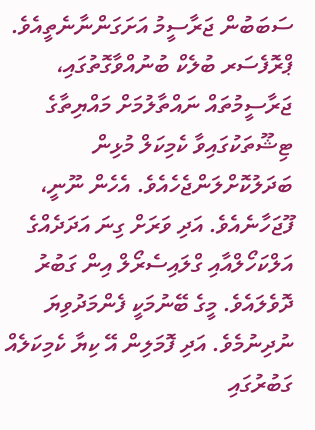ސަބަބުން ޖަރާސީމު އަށަގަންނާނެތީއެވެ. ޕްރޮފެސަރ ބުލެކް ބުނުއްވާގޮތުގައި، ޖަރާސީމުތައް ނައްތާލުމަށް މައްޔިތާގެ ޓިޝޫތަކުގައިވާ ކެމިކަލް މުޅިން ބަދަލުކޮށްލަންޖެހެއެވެ. އެހެން ނޫނީ، ފޫޖަހާނެއެވެ. އަދި ވަރަށް ގިނަ އަދަދެއްގެ އަލްކަހޯލްއާއި ގްލައިސެރޯލް އިން ގަބުރު ދޮވެލައެވެ. މީގެ ބޭނުމަކީ ފެންމަދުވިޔަ ނުދިނުމެވެ. އަދި ފޮމަލިން އޭ ކިޔާ ކެމިކަލެއް ގަބުރުގައި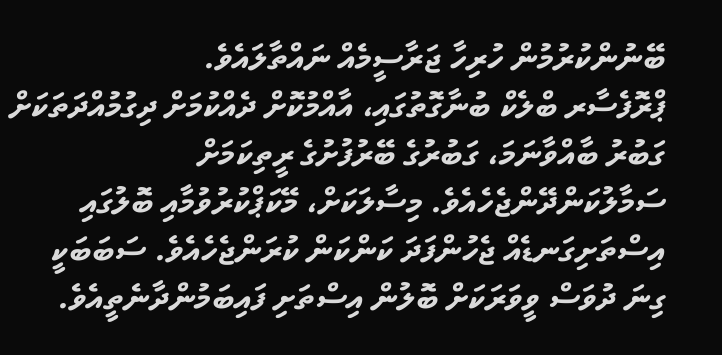ބޭނުންކުރުމުން ހުރިހާ ޖަރާސީމެއް ނައްތާލައެވެ.
ޕްރޮފެސާރ ބްލެކް ބުނާގޮތުގައި، އާއްމުކޮށް ދެއްކުމަށް ދިގުމުއްދަތަކަށް ގަބުރު ބާއްވާނަމަ، ގަބުރުގެ ބޭރުފުށުގެ ރީތިކަމަށް ސަމާލުކަންދޭންޖެހެއެވެ. މިސާލަކަށް، މޭކަޕްކުރުވުމާއި ބޮލުގައި އިސްތަށިގަނޑެއް ޖެހުންފަދަ ކަންކަން ކުރަންޖެހެއެވެ. ސަބަބަކީ ގިނަ ދުވަސް ވީވަރަކަށް ބޮލުން އިސްތަށި ފައިބަމުންދާނެތީއެވެ.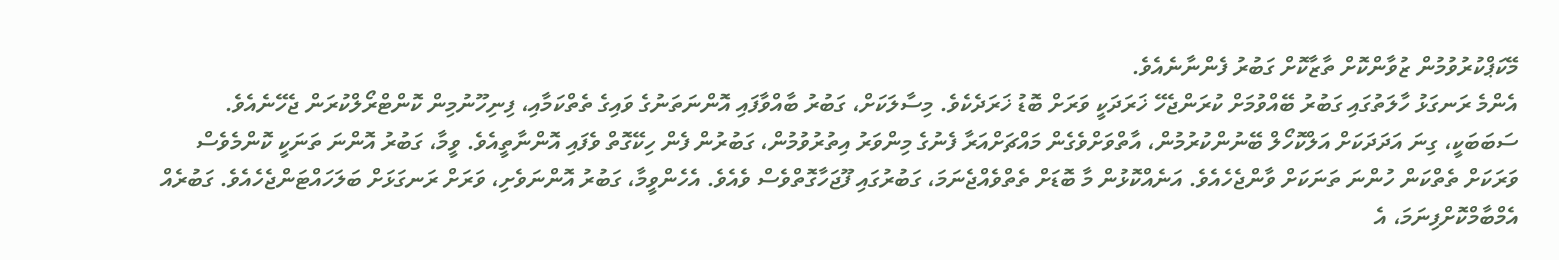މޭކަޕްކުރުވުމުން ޒުވާންކޮށް ތާޒާކޮށް ގަބުރު ފެންނާނެއެވެ.
އެންމެ ރަނގަޅު ހާލަތުގައި ގަބުރު ބޭއްވުމަށް ކުރަންޖެހޭ ޚަރަދަކީ ވަރަށް ބޮޑު ޚަރަދެކެވެ. މިސާލަކަށް، ގަބުރު ބާއްވާފައި އޮންނަތަނުގެ ވައިގެ ތެތްކަމާއި، ފިނިހޫނުމިން ކޮންޓްރޯލްކުރަން ޖެހޭނެއެވެ. ސަބަބަކީ، ގިނަ އަދަދަކަށް އަލްކޮހޯލް ބޭނުންކުރުމުން، އާތްވަށްވެގެން މައްޗަށްއަރާ ފެނުގެ މިންވަރު އިތުރުވުމުން، ގަބުރުން ފެން ހިކޭގޮތް ވެފައި އޮންނާތީއެވެ. ވީމާ، ގަބުރު އޮންނަ ތަނަކީ ކޮންމެވެސް ވަރަކަށް ތެތްކަން ހުންނަ ތަނަކަށް ވާންޖެހެއެވެ. އަނެއްކޮޅުން މާ ބޮޑަށް ތެތްވެއްޖެނަމަ، ގަބުރުގައި ފޫޖަހާގޮތްވެސް ވެއެވެ. އެހެންވީމާ، ގަބުރު އޮންނަވެށި، ވަރަށް ރަނގަޅަށް ބަލަހައްޓަންޖެހެއެވެ. ގަބުރެއް އެމްބާމްކޮށްފިނަމަ، އެ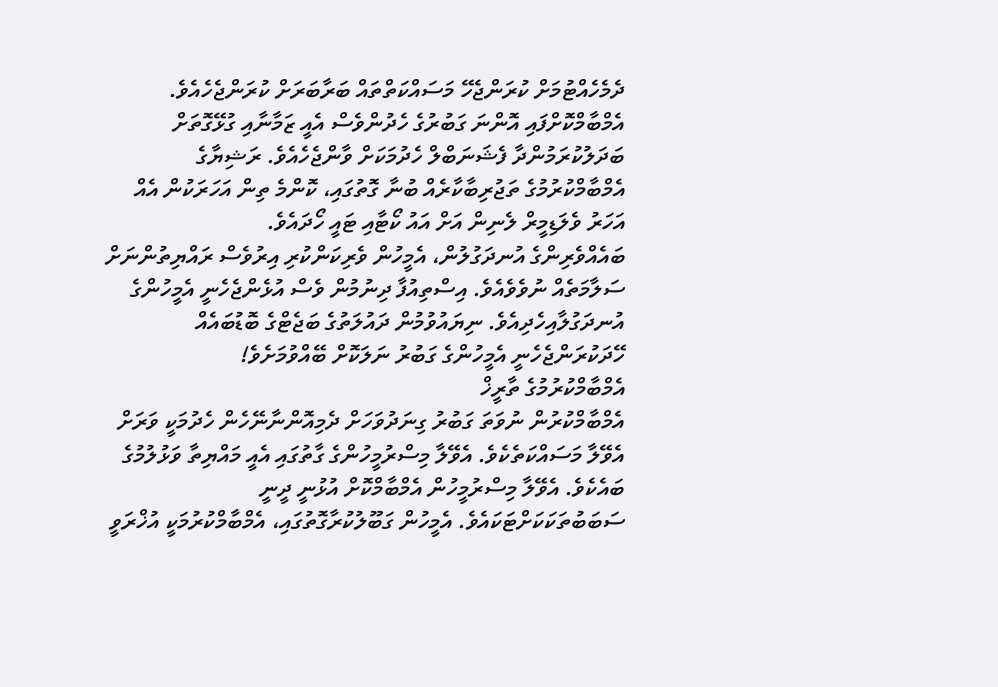ދެމެހެއްޓުމަށް ކުރަންޖެހޭ މަސައްކަތްތައް ބަރާބަރަށް ކުރަންޖެހެއެވެ.
އެމްބާމްކޮށްފައި އޮންނަ ގަބުރުގެ ހެދުންވެސް އެއީ ޒަމާނާއި ގުޅޭގޮތަށް ބަދަލުކުރަމުންދާ ފެޝަނަބްލް ހެދުމަކަށް ވާންޖެހެއެވެ. ރަޝިޔާގެ އެމްބާމްކުރުމުގެ ތަޖުރިބާކާރެއް ބުނާ ގޮތުގައި، ކޮންމެ ތިން އަހަރަކުން އެއް އަހަރު ވެލަޑިމީރް ލެނިން އަށް އައު ކޯޓާއި ޓައީ ހޯދައެވެ.
ބައެއްވެރިންގެ އުނދަގުލުން، އެމީހުން ވެރިކަންކުރި އިރުވެސް ރައްޔިތުންނަށް ސަލާމަތެއް ނުވެވެއެވެ. އިސްތިއުފާ ދިނުމުން ވެސް އުޅެންޖެހެނީ އެމީހުންގެ އުނދަގުލާއިހެދިއެވެ. ނިޔައުވުމުން ދައުލަތުގެ ބަޖެޓްގެ ބޮޑުބައެއް ހޭދަކުރަންޖެހެނީ އެމީހުންގެ ގަބުރު ނަލަކޮށް ބޭއްވުމަށެވެ!
އެމްބާމްކުރުމުގެ ތާރީޚް
އެމްބާމްކުރުން ނުވަތަ ގަބުރު ގިނަދުވަހަށް ދެމިއޮންނާނޭހެން ހެދުމަކީ ވަރަށް އެވޭލާ މަސައްކަތެކެވެ. އެވޭލާ މިސްރުމީހުންގެ ގާތުގައި އެއީ މައްޔިތާ ވަޅުލުމުގެ ބައެކެވެ. އެވޭލާ މިސްރުމީހުން އެމްބާމްކޮށް އުޅުނީ ދީނީ ސަބަބުތަކަކަށްޓަކައެވެ. އެމީހުން ގަބޫލުކުރާގޮތުގައި، އެމްބާމްކުރުމަކީ އުޚްރަވީ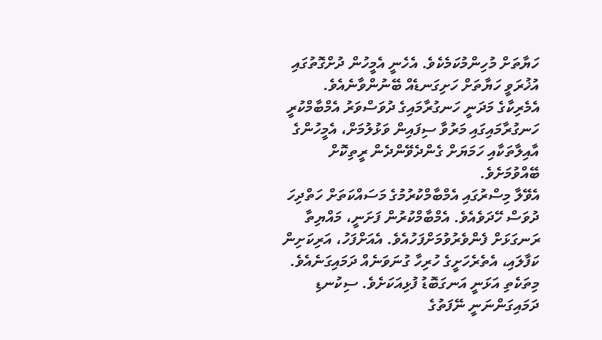ހަޔާތަށް މުހިންމުކަމެކެވެ. އެހެނީ އެމީހުން ދުށްގޮތުގައި އުޚުރަވީ ހަޔާތަށް ހަށިގަނޑެއް ބޭނުންވާނެއެވެ.
އެމެރިކާގެ މަދަނީ ހަނގުރާމައިގެ ދުވަސްވަރު އެމްބާމްކުރީ ހަނގުރާމައިގައި މަރުވާ ސިފައިން ވަޅުލުމަށް، އެމީހުންގެ އާއިލާތަކާއި ހަމަޔަށް ގެންދެވޭންދެން ރީތިކޮށް ބޭއްވުމަށެވެ.
އެވޭލާ މިސްރުގައި އެމްބާމްކުރުމުގެ މަސައްކަތަށް ހަތްދިހަ ދުވަސް ހޭދަވެއެވެ. އެމްބާމްކުރުން ފަށަނީ، މައްޔިތާ ރަނގަޅަށް ފެންވެރުވުމަށްފަހުއެވެ. އެއަށްފަހު، އަރިކަށިން ކަފާލައި، އެތެރެހަށީގެ ހުރިހާ ގުނަވަނެއް ދަމައިގަނެއެވެ. މިތަކެތި އަޅަނީ އަނގަބޮޑު ފުޅިއަކަށެވެ. ސިކުނޑި ދަމައިގަންނަނީ ނޭފަތުގެ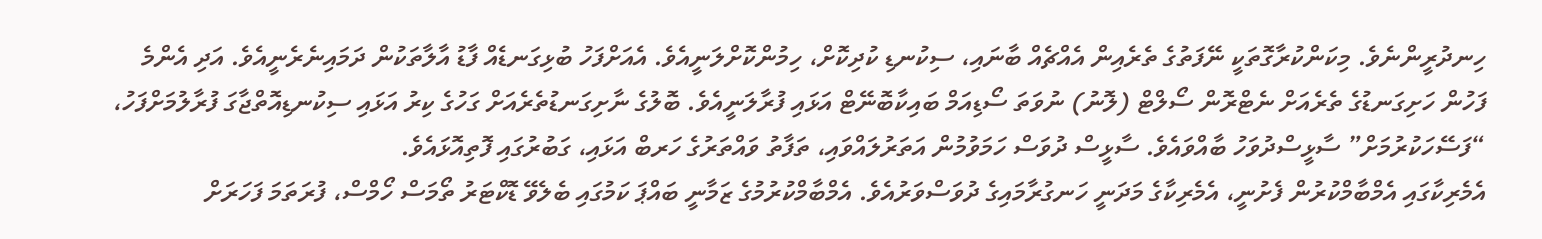ހިނދުރީންނެވެ. މިކަންކުރާގޮތަކީ ނޭފަތުގެ ތެރެއިން އެއްޗެއް ބާނައި، ސިކުނޑި ކުދިކޮށް، ހިމުންކޮށްލަނީއެވެ. އެއަށްފަހު ބުޅިގަނޑެއް ފާޑު އާލާތަކުން ދަމައިނެރެނީއެވެ. އަދި އެންމެ ފަހުން ހަށިގަނޑުގެ ތެރެއަށް ނެޓްރޮން ސޯލްޓް (ލޮނު) ނުވަތަ ސޯޑިއަމް ބައިކާބޮނޭޓް އަޅައި ފުރާލަނީއެވެ. ބޮލުގެ ނާށިގަނޑުތެރެއަށް ގަހުގެ ކިރު އަޅައި ސިކުނޑިއޮތްޖާގަ ފުރާލުމަށްފަހު، “ފަސޭހަކުރުމަށް” ސާޅީސްދުވަހު ބާއްވައެވެ. ސާޅީސް ދުވަސް ހަމަވުމުން އަތަރުލައްވައި، ތަފާތު ވައްތަރުގެ ހަރބް އަޅައި، ގަބުރުގައި ފޮތިއޮޅައެވެ.
އެމެރިކާގައި އެމްބާމްކުރުން ފެށުނީ، އެމެރިކާގެ މަދަނީ ހަނގުރާމައިގެ ދުވަސްވަރުއެވެ. އެމްބާމްކުރުމުގެ ޒަމާނީ ބައްޕަ ކަމުގައި ބެލެވޭ ޑޮކްޓަރު ތޯމަސް ހޯމްސް، ފުރަތަމަ ފަހަރަށް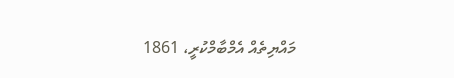މައްޔިތެއް އެމްބާމްކުރީ، 1861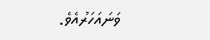ވަނައަހަރުއެވެ.